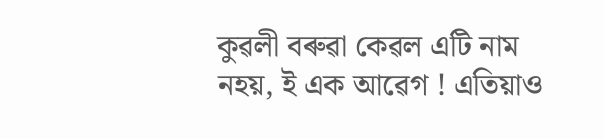কুৱলী বৰুৱা কেৱল এটি নাম নহয়, ই এক আৱেগ ! এতিয়াও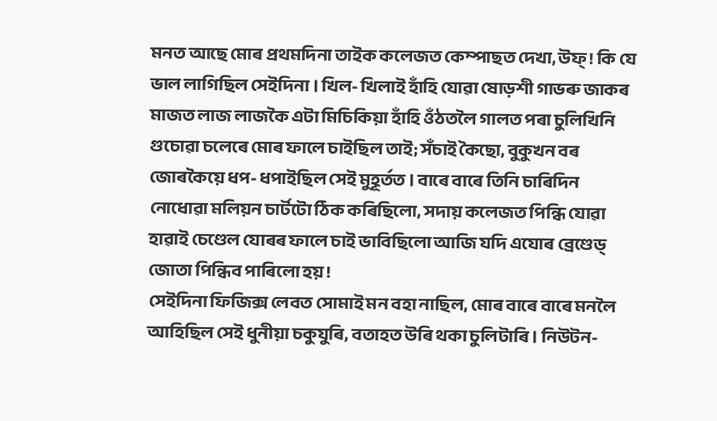মনত আছে মোৰ প্ৰথমদিনা তাইক কলেজত কেম্পাছত দেখা, উফ্ ! কি যে ভাল লাগিছিল সেইদিনা । খিল- খিলাই হাঁহি যোৱা ষোড়শী গাভৰু জাকৰ মাজত লাজ লাজকৈ এটা মিচিকিয়া হাঁহি ওঁঠতলৈ গালত পৰা চুলিখিনি গুচোৱা চলেৰে মোৰ ফালে চাইছিল তাই; সঁচাই কৈছো, বুকুখন বৰ জোৰকৈয়ে ধপ- ধপাইছিল সেই মুহূৰ্তত । বাৰে বাৰে তিনি চাৰিদিন নোধোৱা মলিয়ন চাৰ্টটো ঠিক কৰিছিলো, সদায় কলেজত পিন্ধি যোৱা হাৱাই চেণ্ডেল যোৰৰ ফালে চাই ভাবিছিলো আজি যদি এযোৰ ব্ৰেণ্ডেড্ জোতা পিন্ধিব পাৰিলো হয় !
সেইদিনা ফিজিক্স লেবত সোমাই মন বহা নাছিল, মোৰ বাৰে বাৰে মনলৈ আহিছিল সেই ধুনীয়া চকুযুৰি, বতাহত উৰি থকা চুলিটাৰি । নিউটন-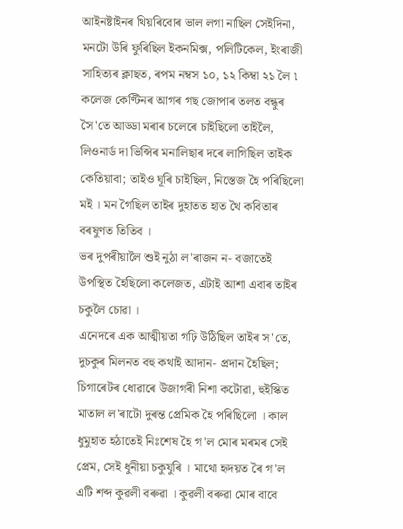আইনষ্টাইনৰ থিয়ৰিবোৰ ভাল লগা নাছিল সেইদিনা, মনটো উৰি ফুৰিছিল ইকনমিক্স, পলিটিকেল, ইংৰাজী সাহিত্যৰ ক্লাছত, ৰপম নম্বস ১০, ১২ কিম্বা ২১ লৈ ৷
কলেজ কেণ্টিনৰ আগৰ গছ জোপাৰ তলত বন্ধুৰ সৈ'তে আড্ডা মৰাৰ চলেৰে চাইছিলো তাইলৈ, লিওনাৰ্ড দা ভিন্সিৰ মনালিছাৰ দৰে লাগিছিল তাইক কেতিয়াবা; তাইও ঘূৰি চাইছিল, নিস্তেজ হৈ পৰিছিলো মই । মন গৈছিল তাইৰ দুহাতত হাত থৈ কবিতাৰ বৰষুণত তিতিব ।
ভৰ দুপৰীয়ালৈ শুই নুঠা ল'ৰাজন ন- বজাতেই উপস্থিত হৈছিলো কলেজত, এটাই আশা এবাৰ তাইৰ চকুলৈ চোৱা ।
এনেদৰে এক আত্মীয়তা গঢ়ি উঠিছিল তাইৰ স'তে, দুচকুৰ মিলনত বহু কথাই আদান- প্ৰদান হৈছিল; চিগাৰেটৰ ধোৱাৰে উজাগৰী নিশা কটোৱা, হুইস্কিত মাতাল ল'ৰাটো দুৰন্ত প্ৰেমিক হৈ পৰিছিলো । কাল ধুমুহাত হঠাতেই নিঃশেষ হৈ গ'ল মোৰ মৰমৰ সেই প্ৰেম, সেই ধুনীয়া চকুযুৰি । মাথো হৃদয়ত ৰৈ গ'ল এটি শব্দ কুৱলী বৰুৱা । কুৱলী বৰুৱা মোৰ বাবে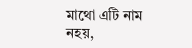মাথো এটি নাম নহয়,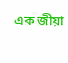এক জীয়া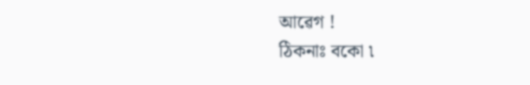আৱেগ !
ঠিকনাঃ বকো ৷